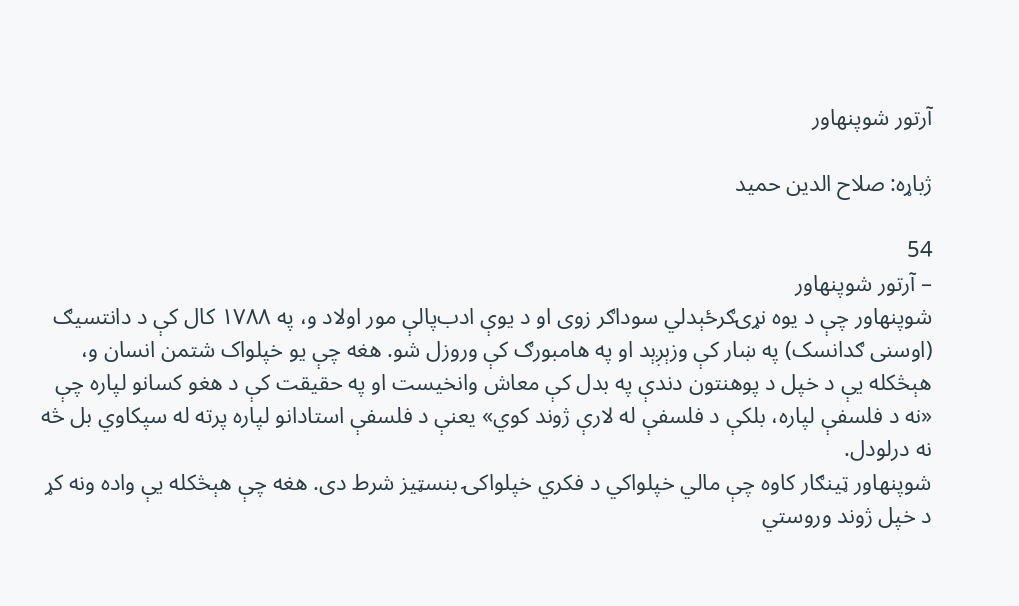آرتور شوپنهاور

ژباړه: صلاح الدين حمید

54
– آرتور شوپنهاور
شوپنهاور چې د یوه نړۍ‌ګرځېدلي سوداګر زوی او د يوې ادب‌پالې مور اولاد و، په ۱۷۸۸ کال کې د دانتسیګ (اوسنی ګدانسک) په ښار کې وزېږېد او په هامبورګ کې وروزل شو. هغه چې یو خپلواک شتمن انسان و، هېڅکله یې د خپل د پوهنتون دندې په بدل کې معاش وانخیست او په حقیقت کې د هغو کسانو لپاره چې «نه د فلسفې لپاره، بلکې د فلسفې له لارې ژوند کوي» یعنې د فلسفې استادانو لپاره پرته له سپکاوي بل څه نه درلودل.
شوپنهاور ټینګار کاوه چې مالي خپلواکي د فکري خپلواکۍ بنسټیز شرط دی. هغه چې هېڅکله یې واده ونه کړ د خپل ژوند وروستي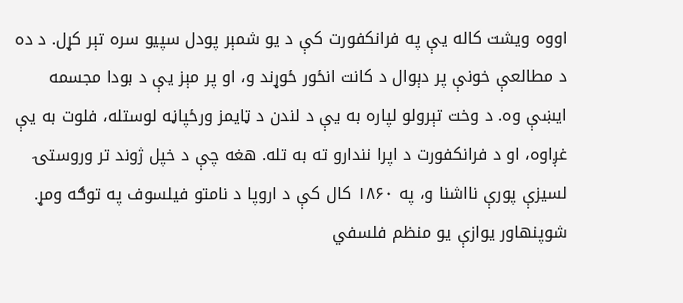اووه ویشت کاله یې په فرانکفورت کې د یو شمېر پودل سپیو سره تېر کړل. د ده د مطالعې خونې پر دېوال د کانت انځور ځوړند و، او پر مېز یې د بودا مجسمه ایښې وه. د وخت تېرولو لپاره به یې د لندن د ټایمز ورځپاڼه لوستله، فلوت به یې غږاوه، او د فرانکفورت د اپرا نندارو ته به تله. هغه چې د خپل ژوند تر وروستۍ لسیزې پورې نااشنا و، په ۱۸۶۰ کال کې د اروپا د نامتو فیلسوف په توګه ومړ.
شوپنهاور یوازې یو منظم فلسفي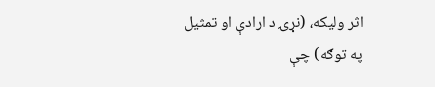اثر ولیکه، (نړۍ د ارادې او تمثیل په توګه) چې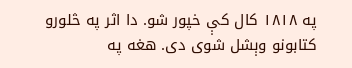په ۱۸۱۸ کال کې خپور شو. دا اثر په څلورو کتابونو وېشل شوی دی. هغه په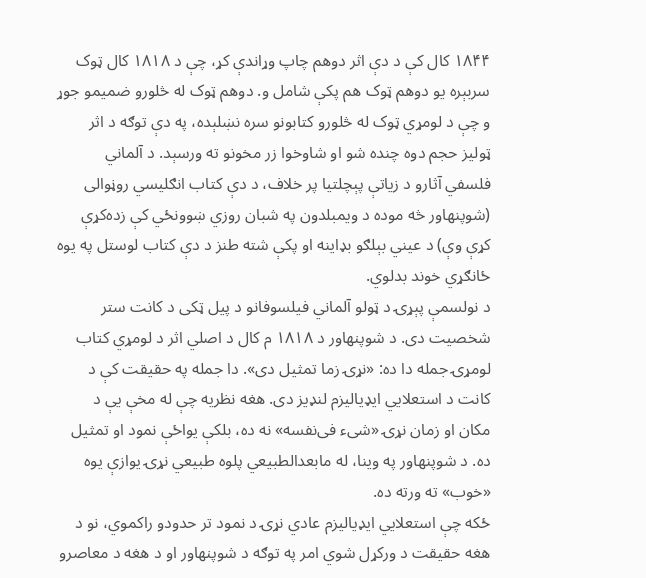۱۸۴۴ کال کې د دې اثر دوهم چاپ وړاندې کړ، چې د ۱۸۱۸ کال ټوک سربېره یو دوهم ټوک هم پکې شامل و. دوهم ټوک له څلورو ضمیمو جوړ و چې د لومړي ټوک له څلورو کتابونو سره نښلېده، په دې توګه د اثر ټولیز حجم دوه چنده شو او شاوخوا زر مخونو ته ورسېد. د آلماني فلسفي آثارو د زیاتې پېچلتیا پر خلاف، د دې کتاب انګلیسي روڼوالی (شوپنهاور څه موده د ویمبلدون په شبان روزي ښوونځي کې زده‌کړې کړې وې) د عیني بېلګو بډاینه او پکې شته طنز د دې کتاب لوستل په یوه ځانګړي خوند بدلوي.
د نولسمې پېړۍ د ټولو آلماني فیلسوفانو د پیل ټکی د کانت ستر شخصیت دی. د شوپنهاور د ۱۸۱۸ م کال د اصلي اثر د لومړي کتاب لومړۍ جمله دا ده: «نړۍ زما تمثیل دی». دا جمله په حقیقت کې د کانت د استعلایي ایډیالیزم لنډیز دی. هغه نظریه چې له مخې یې د مکان او زمان نړۍ «شی‌ء فی‌نفسه» نه ده، بلکې یواځې نمود او تمثیل ده. د شوپنهاور په وینا، له مابعدالطبیعي پلوه طبیعي نړۍ یوازې یوه «خوب» ته ورته ده.
ځکه چې استعلایي ایډیالیزم عادي نړۍ د نمود تر حدودو راکموي، نو د هغه حقیقت د ورکړل شوي امر په توګه د شوپنهاور او د هغه د معاصرو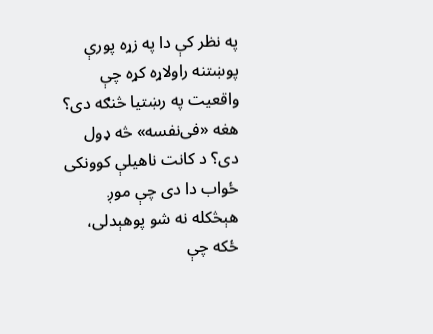په نظر کې دا په زړه پورې پوښتنه راولاړه کړه چې واقعیت په رښتیا څنګه دی؟
هغه «فی‌نفسه» څه ډول دی؟ د کانت ناهيلې کوونکی ځواب دا دی چې موږ هېڅکله نه شو پوهېدلی، ځکه چې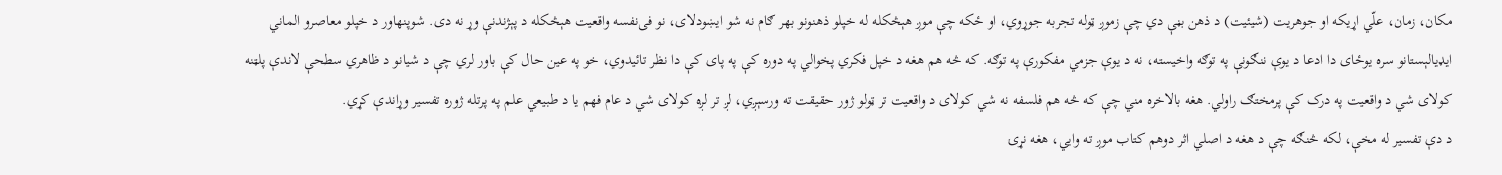مکان، زمان، علّي اړیکه او جوهریت (شیئیت) د ذهن بڼې دي چې زموږ ټوله تجربه جوړوي، او ځکه چې موږ هېڅکله له خپلو ذهنونو بهر ګام نه شو ایښودلای، نو فی‌نفسه واقعیت هېڅکله د پېژندنې وړ نه دی. شوپنهاور د خپلو معاصرو الماني ایډیالېستانو سره یوځای دا ادعا د یوې ننګونې په توګه واخیسته، نه د یوې جزمي مفکورې په توګه. که څه هم هغه د خپل فکري پخوالي په دوره کې په پای کې دا نظر تائیدوي، خو په عین حال کې باور لري چې د شیانو د ظاهري سطحې لاندې پلټنه کولای شي د واقعیت په درک کې پرمختګ راولي. هغه بالاخره مني چې که څه هم فلسفه نه شي کولای د واقعیت تر ټولو ژور حقیقت ته ورسېږي، لږ تر لږه کولای شي د عام فهم یا د طبیعي علم په پرتله ژوره تفسير وړاندې کړي.
د دې تفسیر له مخې، لکه څنګه چې د هغه د اصلي اثر دوهم کتاب موږ ته وایي، هغه نړۍ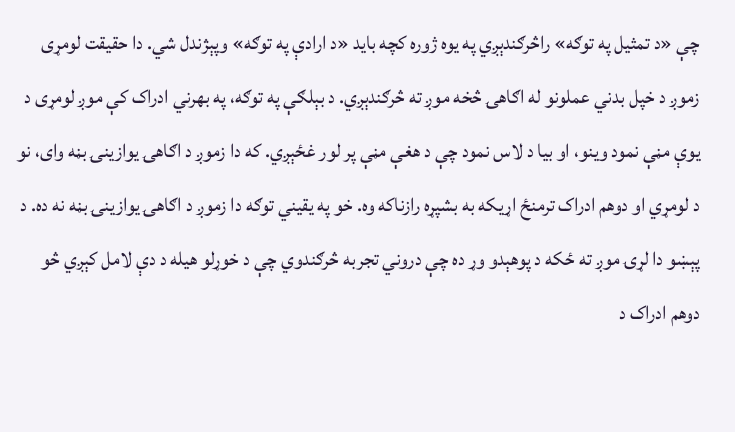چې «د تمثیل په توګه» راڅرګندېږي په یوه ژوره کچه باید «د ارادې په توګه» وپېژندل شي. دا حقیقت لومړی زموږ د خپل بدني عملونو له اګاهۍ څخه موږ ته څرګندېږي. د بېلګې په توګه، په بهرني ادراک کې موږ لومړی د یوې مڼې نمود وینو، او بیا د لاس نمود چې د هغې مڼې پر لور غځېږي. که دا زموږ د اګاهۍ یوازینۍ بڼه وای، نو د لومړي او دوهم ادراک ترمنځ اړیکه به بشپړه رازناکه وه. خو په یقیني توګه دا زموږ د اګاهۍ یوازینۍ بڼه نه ده. د پېښو دا لړۍ موږ ته ځکه د پوهېدو وړ ده چې دروني تجربه څرګندوي چې د خوړلو هیله د دې لامل کېږي څو دوهم ادراک د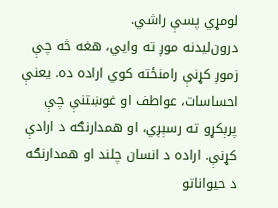لومړي پسې راشي.
درون‌لیدنه موږ ته وایي، هغه څه چې زموږ کړنې رامنځته کوي اراده ده‌. یعنې احساسات، عواطف او غوښتنې چې پرېکړو ته رسېږي، او همدارنګه د ارادې کړنې. اراده د انسان چلند او همدارنګه د حیواناتو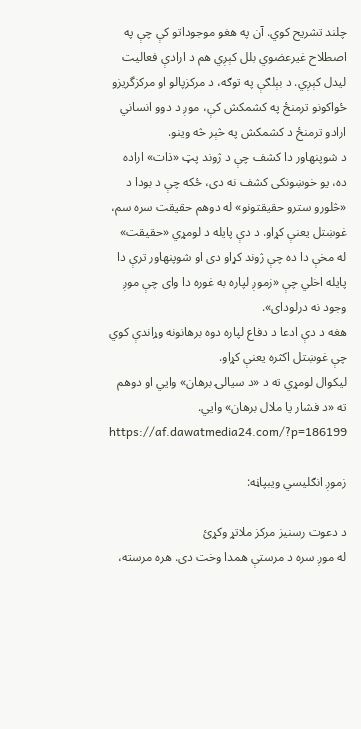چلند تشریح کوي. آن په هغو موجوداتو کې چې په اصطلاح غیرعضوي بلل کېږي هم د ارادې فعالیت لیدل کېږي. د بېلګې په توګه، د مرکزپالو او مرکزگریزو ځواکونو ترمنځ په کشمکش کې، موږ د دوو انساني ارادو ترمنځ د کشمکش په څېر څه وینو.
د شوپنهاور دا کشف چې د ژوند پټ «ذات» اراده ده، یو خوښونکی کشف نه دی، ځکه چې د بودا د «څلورو سترو حقیقتونو» له دوهم حقیقت سره سم، غوښتل یعنې کړاو. د دې پایله د لومړي «حقیقت» له مخې دا ده چې ژوند کړاو دی او شوپنهاور ترې دا پایله اخلي چې «زموږ لپاره به غوره دا وای چې موږ وجود نه درلودای».
هغه د دې ادعا د دفاع لپاره دوه برهانونه وړاندې کوي چې غوښتل اکثره یعنې کړاو.
لیکوال لومړي ته د «د سیالۍ برهان» وايي او دوهم ته «د فشار یا ملال برهان» وايي.
https://af.dawatmedia24.com/?p=186199

زموږ انګلیسي ویبپاڼه:

د دعوت رسنیز مرکز ملاتړ وکړئ
له موږ سره د مرستې همدا وخت دی. هره مرسته،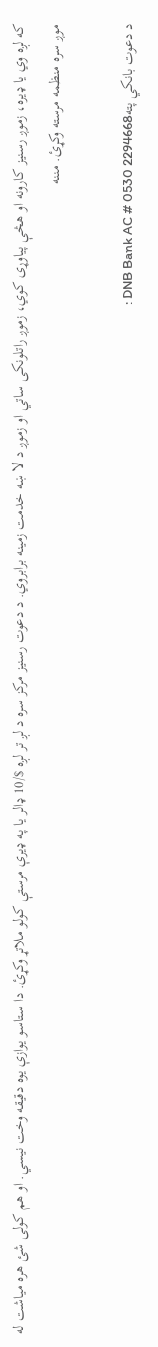که لږه وي یا ډیره، زموږ رسنیز کارونه او هڅې پیاوړی کوي، زموږ راتلونکی ساتي او زموږ د لا ښه خدمت زمینه برابروي. د دعوت رسنیز مرکز سره د لږ تر لږه $/10 ډالر یا په ډیرې مرستې کولو ملاتړ وکړئ. دا ستاسو یوازې یوه دقیقه وخت نیسي. او هم کولی شئ هره میاشت له موږ سره منظمه مرسته وکړئ. مننه

د دعوت بانکي پتهDNB Bank AC # 0530 2294668 :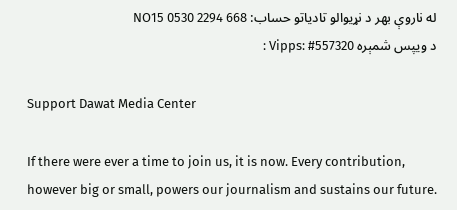له ناروې بهر د نړیوالو تادیاتو حساب: NO15 0530 2294 668
د ویپس شمېره Vipps: #557320 :

Support Dawat Media Center

If there were ever a time to join us, it is now. Every contribution, however big or small, powers our journalism and sustains our future.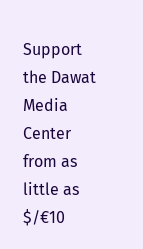Support the Dawat Media Center from as little as $/€10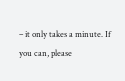– it only takes a minute. If you can, please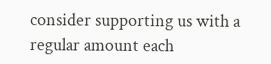consider supporting us with a regular amount each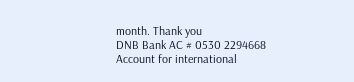month. Thank you
DNB Bank AC # 0530 2294668
Account for international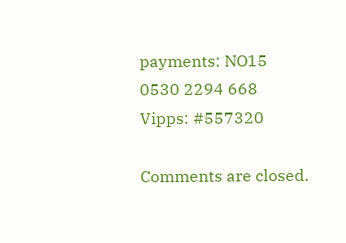payments: NO15 0530 2294 668
Vipps: #557320

Comments are closed.